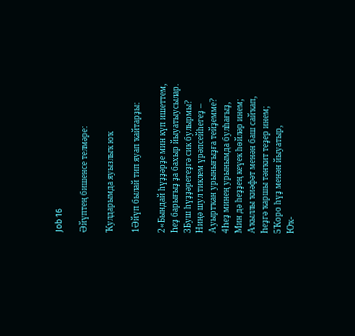Job 16

Әйүптең бишенсе телмәре:

Ҡулдарымда яуызлыҡ юҡ

1Әйүп былай тип яуап ҡайтарҙы:

2«Бындай һүҙҙәрҙе мин күп ишеттем,
Һеҙ барығыҙ ҙа бахыр йыуатыусылар.
3Буш һүҙҙәрегеҙгә сик булырмы?
Ниңә шул тиклем үрәпсейһегеҙ –
Ауыртҡан урынығыҙға тейҙемме?
4Һеҙ минең урынымда булһағыҙ,
Мин дә һеҙҙең кеүек һөйләр инем;
Аҡыллы ҡиәфәт менән баш сайҡап,
Һеҙгә ҡаршы тәнҡит теҙер инем;
5Ҡоро һүҙ менән йыуатыр,
Юҡ-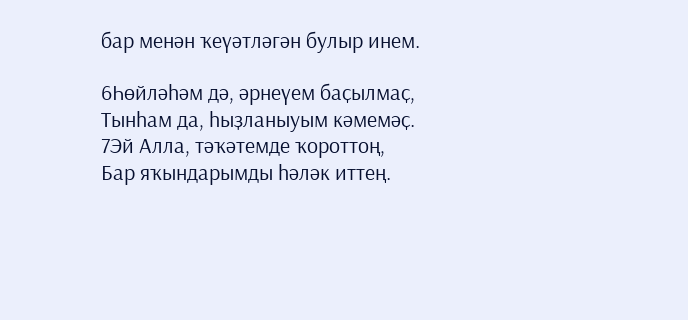бар менән ҡеүәтләгән булыр инем.

6Һөйләһәм дә, әрнеүем баҫылмаҫ,
Тынһам да, һыҙланыуым кәмемәҫ.
7Эй Алла, тәҡәтемде ҡороттоң,
Бар яҡындарымды һәләк иттең.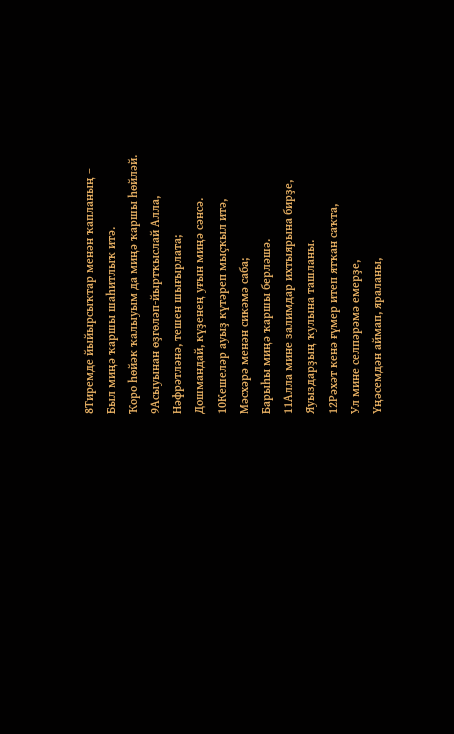8Тиремде йыйырсыҡтар менән ҡапланың –
Был миңә ҡаршы шаһитлыҡ итә.
Ҡоро һөйәк ҡалыуым да миңә ҡаршы һөйләй.
9Асыуынан өҙгөләп-йыртҡыслай Алла,
Нәфрәтләнә, тешен шығырлата;
Дошмандай, күҙенең уғын миңә сәнсә.
10Кешеләр ауыҙ күтәреп мыҫҡыл итә,
Мәсхәрә менән сикәмә саба;
Барыһы миңә ҡаршы берләшә.
11Алла мине залимдар ихтыярына бирҙе,
Яуыздарҙың ҡулына ташланы.
12Рәхәт кенә ғүмер итеп ятҡан саҡта,
Ул мине селпәрәмә емерҙе,
Үңәсемдән аймап, яраланы,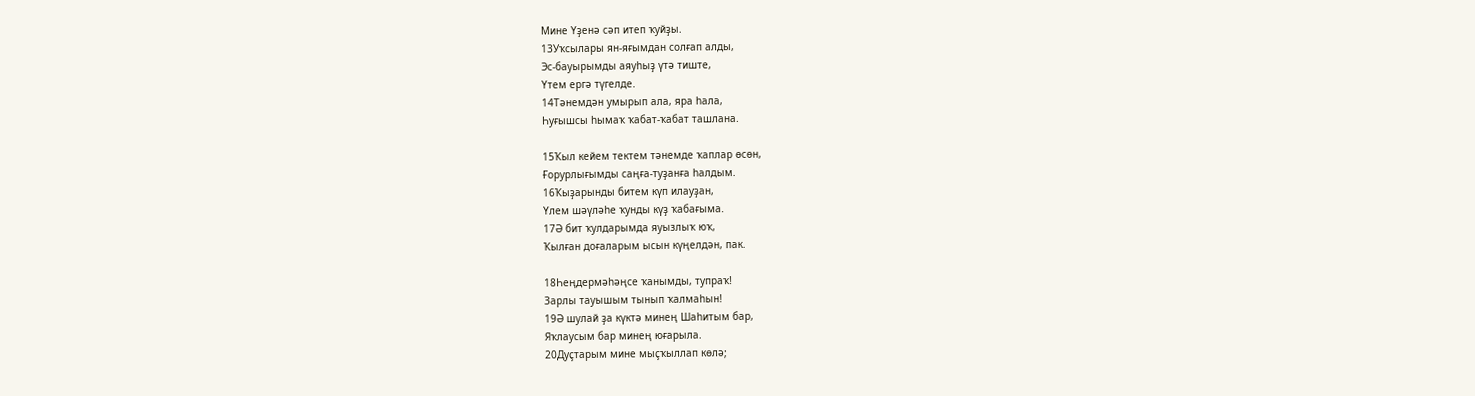Мине Үҙенә сәп итеп ҡуйҙы.
13Уҡсылары ян-яғымдан солғап алды,
Эс-бауырымды аяуһыҙ үтә тиште,
Үтем ергә түгелде.
14Тәнемдән умырып ала, яра һала,
Һуғышсы һымаҡ ҡабат-ҡабат ташлана.

15Ҡыл кейем тектем тәнемде ҡаплар өсөн,
Ғорурлығымды саңға-туҙанға һалдым.
16Ҡыҙарынды битем күп илауҙан,
Үлем шәүләһе ҡунды күҙ ҡабағыма.
17Ә бит ҡулдарымда яуызлыҡ юҡ,
Ҡылған доғаларым ысын күңелдән, пак.

18Һеңдермәһәңсе ҡанымды, тупраҡ!
Зарлы тауышым тынып ҡалмаһын!
19Ә шулай ҙа күктә минең Шаһитым бар,
Яҡлаусым бар минең юғарыла.
20Дуҫтарым мине мыҫҡыллап көлә;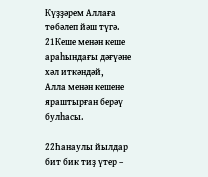Күҙҙәрем Аллаға төбәлеп йәш түгә.
21Кеше менән кеше араһындағы дәғүәне хәл иткәндәй,
Алла менән кешене яраштырған берәү булһасы.

22Һанаулы йылдар бит бик тиҙ үтер –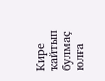Кире ҡайтып булмаҫ юлға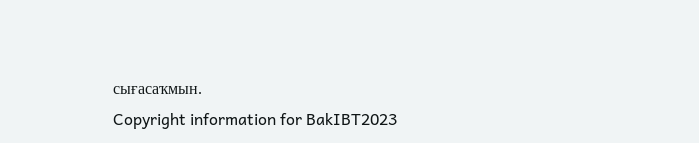сығасаҡмын.
Copyright information for BakIBT2023